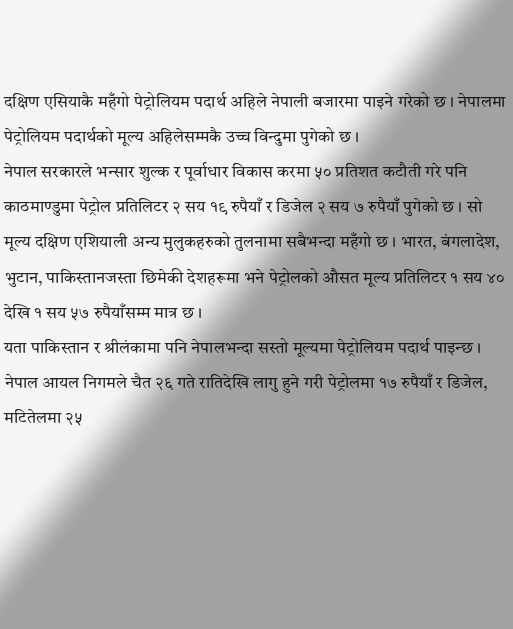दक्षिण एसियाकै महँगो पेट्रोलियम पदार्थ अहिले नेपाली बजारमा पाइने गरेको छ । नेपालमा पेट्रोलियम पदार्थको मूल्य अहिलेसम्मकै उच्च विन्दुमा पुगेको छ ।
नेपाल सरकारले भन्सार शुल्क र पूर्वाधार विकास करमा ५० प्रतिशत कटौती गरे पनि काठमाण्डुमा पेट्रोल प्रतिलिटर २ सय १९ रुपैयाँ र डिजेल २ सय ७ रुपैयाँ पुगेको छ । सो मूल्य दक्षिण एशियाली अन्य मुलुकहरुको तुलनामा सबैभन्दा महँगो छ । भारत, बंगलादेश, भुटान, पाकिस्तानजस्ता छिमेकी देशहरूमा भने पेट्रोलको औसत मूल्य प्रतिलिटर १ सय ४० देखि १ सय ५७ रुपैयाँसम्म मात्र छ ।
यता पाकिस्तान र श्रीलंकामा पनि नेपालभन्दा सस्तो मूल्यमा पेट्रोलियम पदार्थ पाइन्छ । नेपाल आयल निगमले चैत २६ गते रातिदेखि लागु हुने गरी पेट्रोलमा १७ रुपैयाँ र डिजेल, मटितेलमा २५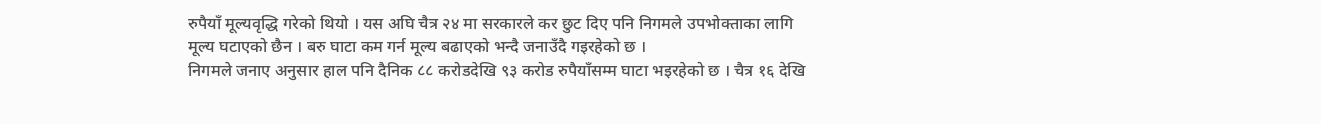रुपैयाँ मूल्यवृद्धि गरेको थियो । यस अघि चैत्र २४ मा सरकारले कर छुट दिए पनि निगमले उपभोक्ताका लागि मूल्य घटाएको छैन । बरु घाटा कम गर्न मूल्य बढाएको भन्दै जनाउँदै गइरहेको छ ।
निगमले जनाए अनुसार हाल पनि दैनिक ८८ करोडदेखि ९३ करोड रुपैयाँसम्म घाटा भइरहेको छ । चैत्र १६ देखि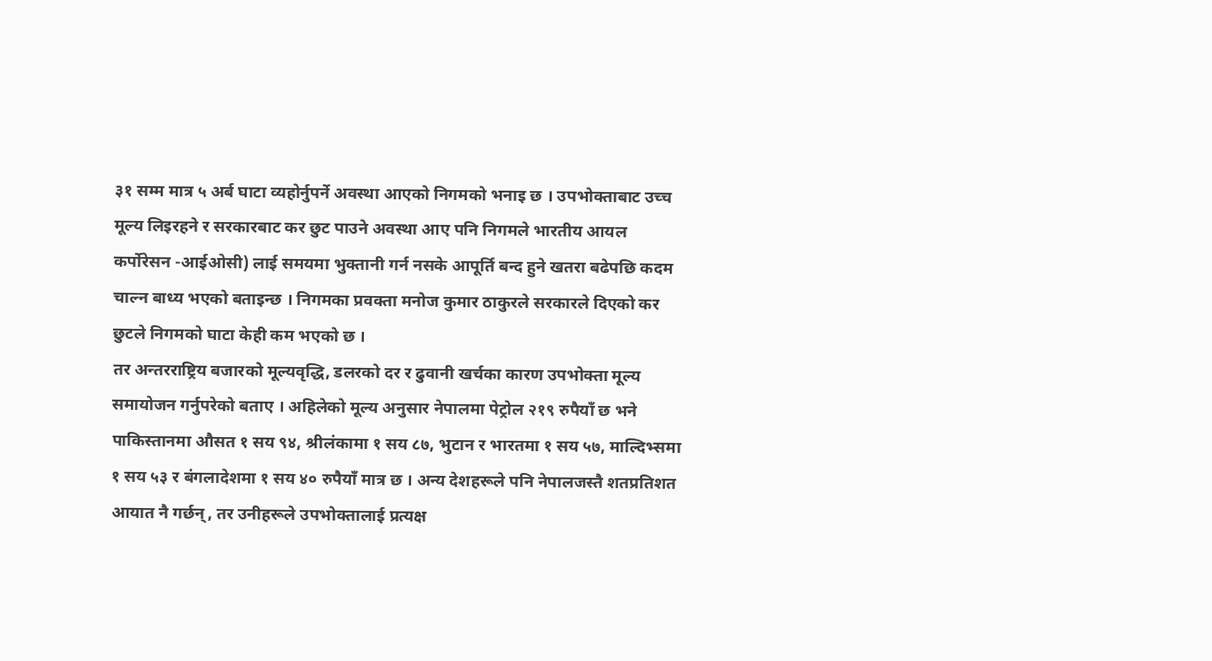३१ सम्म मात्र ५ अर्ब घाटा व्यहोर्नुपर्ने अवस्था आएको निगमको भनाइ छ । उपभोक्ताबाट उच्च मूल्य लिइरहने र सरकारबाट कर छुट पाउने अवस्था आए पनि निगमले भारतीय आयल कर्पोरेसन -आईओसी) लाई समयमा भुक्तानी गर्न नसके आपूर्ति बन्द हुने खतरा बढेपछि कदम चाल्न बाध्य भएको बताइन्छ । निगमका प्रवक्ता मनोज कुमार ठाकुरले सरकारले दिएको कर छुटले निगमको घाटा केही कम भएको छ ।
तर अन्तरराष्ट्रिय बजारको मूल्यवृद्धि, डलरको दर र ढुवानी खर्चका कारण उपभोक्ता मूल्य समायोजन गर्नुपरेको बताए । अहिलेको मूल्य अनुसार नेपालमा पेट्रोल २१९ रुपैयाँ छ भने पाकिस्तानमा औसत १ सय ९४, श्रीलंकामा १ सय ८७, भुटान र भारतमा १ सय ५७, माल्दिभ्समा १ सय ५३ र बंगलादेशमा १ सय ४० रुपैयाँ मात्र छ । अन्य देशहरूले पनि नेपालजस्तै शतप्रतिशत आयात नै गर्छन्, तर उनीहरूले उपभोक्तालाई प्रत्यक्ष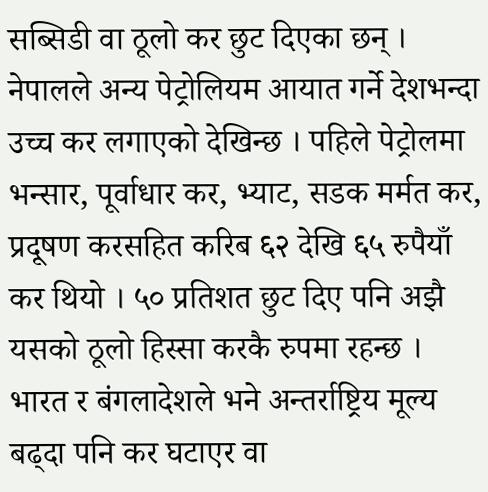सब्सिडी वा ठूलो कर छुट दिएका छन् ।
नेपालले अन्य पेट्रोलियम आयात गर्ने देशभन्दा उच्च कर लगाएको देखिन्छ । पहिले पेट्रोलमा भन्सार, पूर्वाधार कर, भ्याट, सडक मर्मत कर, प्रदूषण करसहित करिब ६२ देखि ६५ रुपैयाँ कर थियो । ५० प्रतिशत छुट दिए पनि अझै यसको ठूलो हिस्सा करकै रुपमा रहन्छ । भारत र बंगलादेशले भने अन्तर्राष्ट्रिय मूल्य बढ्दा पनि कर घटाएर वा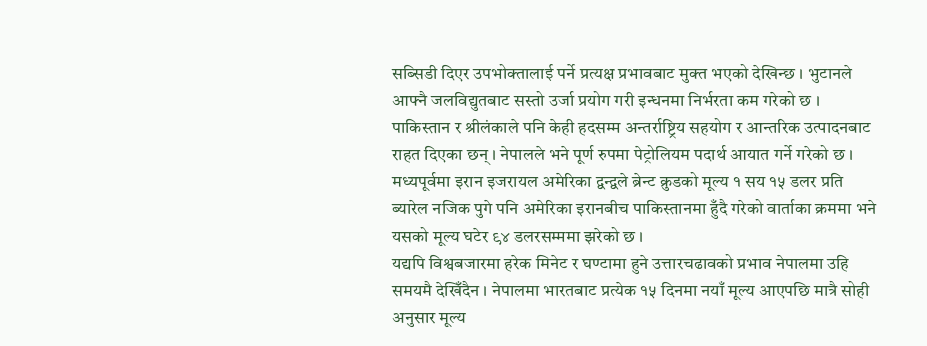सब्सिडी दिएर उपभोक्तालाई पर्ने प्रत्यक्ष प्रभावबाट मुक्त भएको देखिन्छ । भुटानले आफ्नै जलविद्युतबाट सस्तो उर्जा प्रयोग गरी इन्धनमा निर्भरता कम गरेको छ ।
पाकिस्तान र श्रीलंकाले पनि केही हदसम्म अन्तर्राष्ट्रिय सहयोग र आन्तरिक उत्पादनबाट राहत दिएका छन् । नेपालले भने पूर्ण रुपमा पेट्रोलियम पदार्थ आयात गर्ने गरेको छ । मध्यपूर्वमा इरान इजरायल अमेरिका द्वन्द्वले ब्रेन्ट क्रुडको मूल्य १ सय १५ डलर प्रति ब्यारेल नजिक पुगे पनि अमेरिका इरानबीच पाकिस्तानमा हुँदै गरेको वार्ताका क्रममा भने यसको मूल्य घटेर ९४ डलरसम्ममा झरेको छ ।
यद्यपि विश्वबजारमा हरेक मिनेट र घण्टामा हुने उत्तारचढावको प्रभाव नेपालमा उहि समयमै देखिँदैन । नेपालमा भारतबाट प्रत्येक १५ दिनमा नयाँ मूल्य आएपछि मात्रै सोही अनुसार मूल्य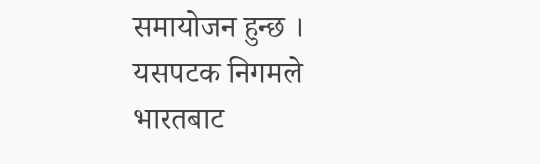समायोजन हुन्छ । यसपटक निगमले भारतबाट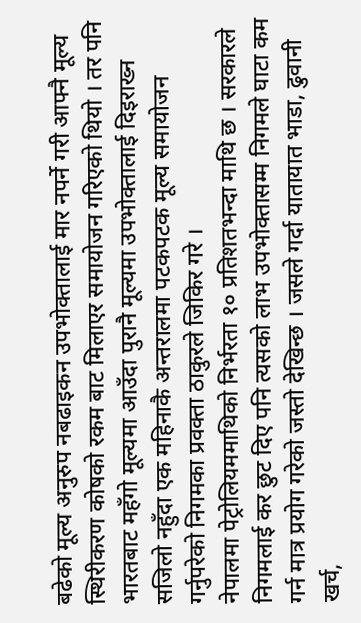बढेको मूल्य अनुरुप नबढाइकन उपभोक्तालाई मार नपर्ने गरी आफ्नै मूल्य स्थिरीकरण कोषको रकम बाट मिलाएर समायोजन गरिएको थियो । तर पनि भारतबाट महँगो मूल्यमा आउँदा पुरानै मूल्यमा उपभोक्तालाई दिइराख्न सजिलो नहुँदा एक महिनाकै अन्तरालमा पटकपटक मूल्य समायोजन गर्नुपरेको निगमका प्रवक्ता ठाकुरले जिकिर गरे ।
नेपालमा पेट्रोलियममाथिको निर्भरता १० प्रतिशतभन्दा माथि छ । सरकारले निगमलाई कर छुट दिए पनि त्यसको लाभ उपभोक्तासम्म निगमले घाटा कम गर्न मात्र प्रयोग गरेको जस्तो देखिन्छ । जसले गर्दा यातायात भाडा, ढुवानी खर्च,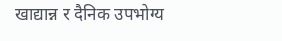खाद्यान्न र दैनिक उपभोग्य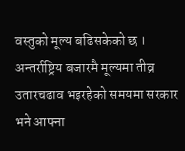वस्तुको मूल्य बढिसकेको छ । अन्तर्राष्ट्रिय बजारमै मूल्यमा तीव्र उतारचढाव भइरहेको समयमा सरकार भने आफ्ना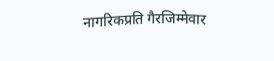नागरिकप्रति गैरजिम्मेवार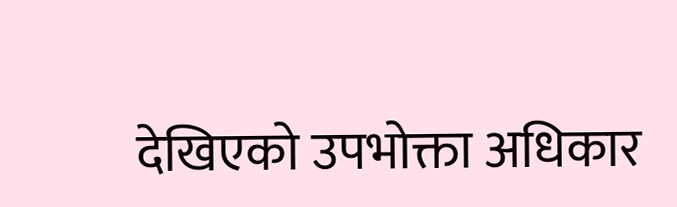देखिएको उपभोक्ता अधिकार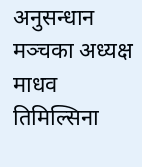अनुसन्धान मञ्चका अध्यक्ष माधव तिमिल्सिना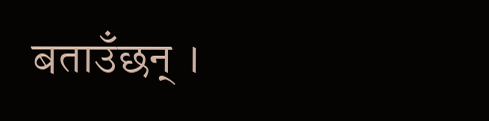बताउँछन् ।